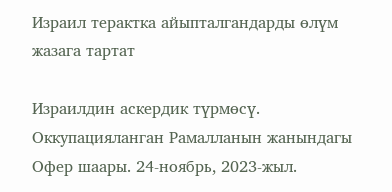Израил терактка айыпталгандарды өлүм жазага тартат

Израилдин аскердик түрмөсү. Оккупацияланган Рамалланын жанындагы Офер шаары. 24-ноябрь, 2023-жыл.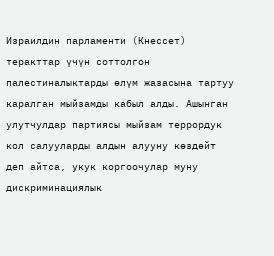Израилдин парламенти (Кнессет) теракттар үчүн соттолгон палестиналыктарды өлүм жазасына тартуу каралган мыйзамды кабыл алды. Ашынган улутчулдар партиясы мыйзам террордук кол салууларды алдын алууну көздөйт деп айтса, укук коргоочулар муну дискриминациялык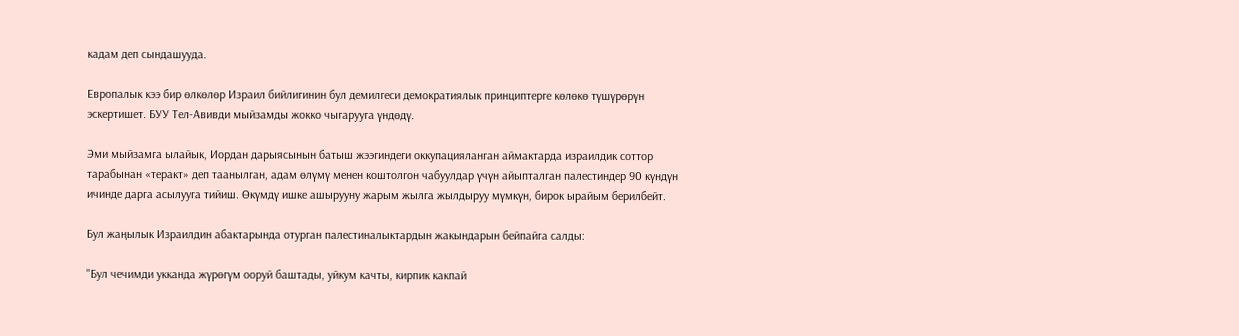кадам деп сындашууда.

Европалык кээ бир өлкөлөр Израил бийлигинин бул демилгеси демократиялык принциптерге көлөкө түшүрөрүн эскертишет. БУУ Тел-Авивди мыйзамды жокко чыгарууга үндөдү.

Эми мыйзамга ылайык, Иордан дарыясынын батыш жээгиндеги оккупацияланган аймактарда израилдик соттор тарабынан «теракт» деп таанылган, адам өлүмү менен коштолгон чабуулдар үчүн айыпталган палестиндер 90 күндүн ичинде дарга асылууга тийиш. Өкүмдү ишке ашырууну жарым жылга жылдыруу мүмкүн, бирок ырайым берилбейт.

Бул жаңылык Израилдин абактарында отурган палестиналыктардын жакындарын бейпайга салды:

"Бул чечимди укканда жүрөгүм ооруй баштады, уйкум качты, кирпик какпай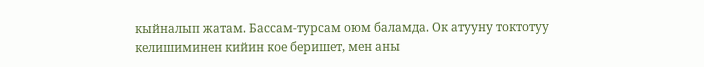кыйналып жатам. Бассам-турсам оюм баламда. Ок атууну токтотуу келишиминен кийин кое беришет, мен аны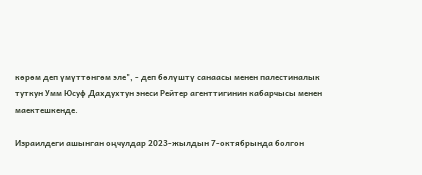көрөм деп үмүттөнгөм эле", - деп бөлүштү санаасы менен палестиналык туткун Умм Юсуф Дахдухтун энеси Рейтер агенттигинин кабарчысы менен маектешкенде.

Израилдеги ашынган оңчулдар 2023-жылдын 7-октябрында болгон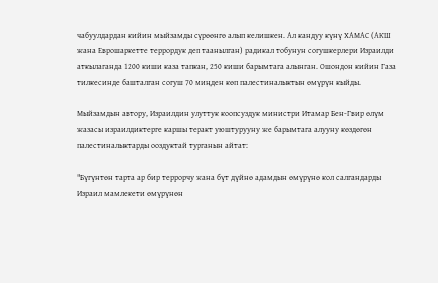чабуулдардан кийин мыйзамды сүрөөнгө алып келишкен. Ал кандуу күнү ХАМАС (АКШ жана Еврошаркетте террордук деп таанылган) радикал тобунун согушкерлери Израилди аткылаганда 1200 киши каза тапкан, 250 киши барымтага алынган. Ошондон кийин Газа тилкесинде башталган согуш 70 миңден көп палестиналыктын өмүрүн кыйды.

Мыйзамдын автору, Израилдин улуттук коопсуздук министри Итамар Бен-Гвир өлүм жазасы израилдиктерге каршы теракт уюштурууну же барымтага алууну көздөгөн палестиналыктарды ооздуктай турганын айтат:

"Бүгүнтөн тарта ар бир террорчу жана бүт дүйнө адамдын өмүрүнө кол салгандарды Израил мамлекети өмүрүнөн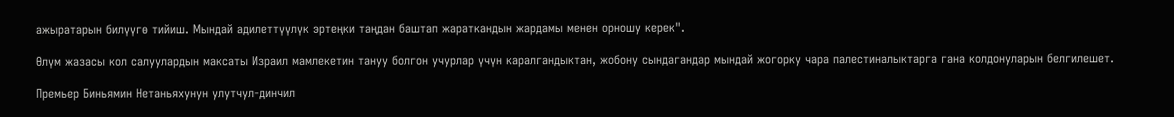ажыратарын билүүгө тийиш. Мындай адилеттүүлүк эртеңки таңдан баштап жараткандын жардамы менен орношу керек".

Өлүм жазасы кол салуулардын максаты Израил мамлекетин тануу болгон учурлар үчүн каралгандыктан, жобону сындагандар мындай жогорку чара палестиналыктарга гана колдонуларын белгилешет.

Премьер Биньямин Нетаньяхунун улутчул-динчил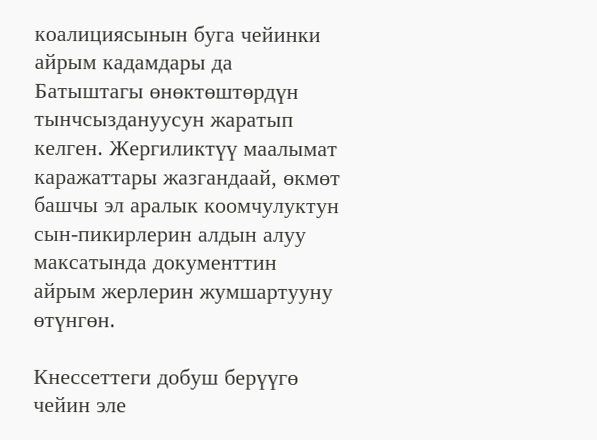коалициясынын буга чейинки айрым кадамдары да Батыштагы өнөктөштөрдүн тынчсыздануусун жаратып келген. Жергиликтүү маалымат каражаттары жазгандаай, өкмөт башчы эл аралык коомчулуктун сын-пикирлерин алдын алуу максатында документтин айрым жерлерин жумшартууну өтүнгөн.

Кнессеттеги добуш берүүгө чейин эле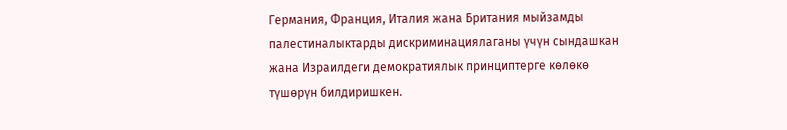Германия, Франция, Италия жана Британия мыйзамды палестиналыктарды дискриминациялаганы үчүн сындашкан жана Израилдеги демократиялык принциптерге көлөкө түшөрүн билдиришкен.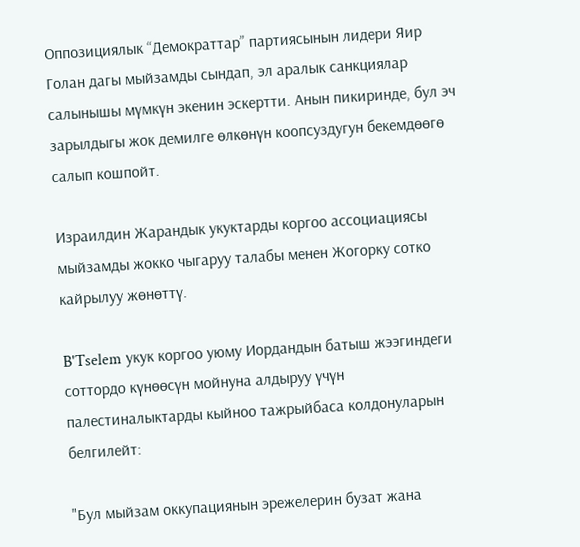Оппозициялык “Демократтар” партиясынын лидери Яир Голан дагы мыйзамды сындап, эл аралык санкциялар салынышы мүмкүн экенин эскертти. Анын пикиринде, бул эч зарылдыгы жок демилге өлкөнүн коопсуздугун бекемдөөгө салып кошпойт.

Израилдин Жарандык укуктарды коргоо ассоциациясы мыйзамды жокко чыгаруу талабы менен Жогорку сотко кайрылуу жөнөттү.

B'Tselem укук коргоо уюму Иордандын батыш жээгиндеги соттордо күнөөсүн мойнуна алдыруу үчүн палестиналыктарды кыйноо тажрыйбаса колдонуларын белгилейт:

"Бул мыйзам оккупациянын эрежелерин бузат жана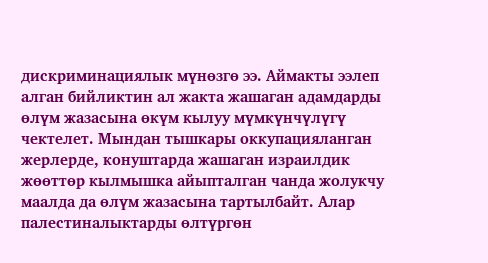дискриминациялык мүнөзгө ээ. Аймакты ээлеп алган бийликтин ал жакта жашаган адамдарды өлүм жазасына өкүм кылуу мүмкүнчүлүгү чектелет. Мындан тышкары оккупацияланган жерлерде, конуштарда жашаган израилдик жөөттөр кылмышка айыпталган чанда жолукчу маалда да өлүм жазасына тартылбайт. Алар палестиналыктарды өлтүргөн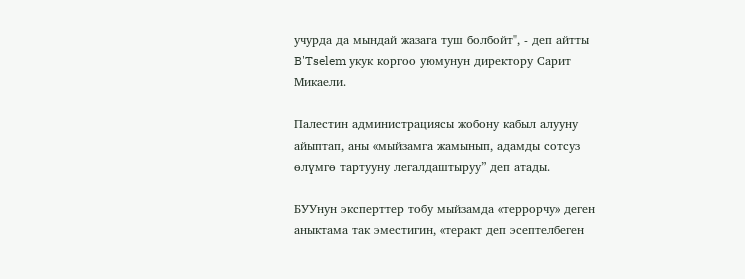учурда да мындай жазага туш болбойт", - деп айтты B'Tselem укук коргоо уюмунун директору Сарит Микаели.

Палестин администрациясы жобону кабыл алууну айыптап, аны «мыйзамга жамынып, адамды сотсуз өлүмгө тартууну легалдаштыруу” деп атады.

БУУнун эксперттер тобу мыйзамда «террорчу» деген аныктама так эместигин, «теракт деп эсептелбеген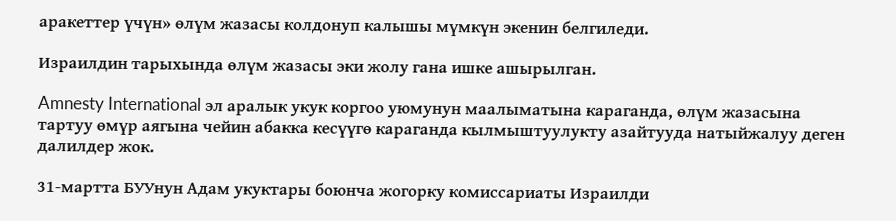аракеттер үчүн» өлүм жазасы колдонуп калышы мүмкүн экенин белгиледи.

Израилдин тарыхында өлүм жазасы эки жолу гана ишке ашырылган.

Amnesty International эл аралык укук коргоо уюмунун маалыматына караганда, өлүм жазасына тартуу өмүр аягына чейин абакка кесүүгө караганда кылмыштуулукту азайтууда натыйжалуу деген далилдер жок.

31-мартта БУУнун Адам укуктары боюнча жогорку комиссариаты Израилди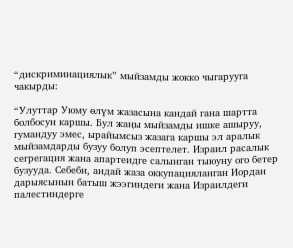“дискриминациялык” мыйзамды жокко чыгарууга чакырды:

“Улуттар Уюму өлүм жазасына кандай гана шартта болбосун каршы. Бул жаңы мыйзамды ишке ашыруу, гумандуу эмес, ырайымсыз жазага каршы эл аралык мыйзамдарды бузуу болуп эсептелет. Израил расалык сегрегация жана апартеидге салынган тыюуну ого бетер бузууда. Себеби, андай жаза оккупацияланган Иордан дарыясынын батыш жээгиндеги жана Израилдеги палестиндерге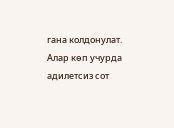гана колдонулат. Алар көп учурда адилетсиз сот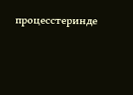процесстеринде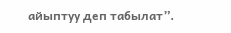айыптуу деп табылат”.